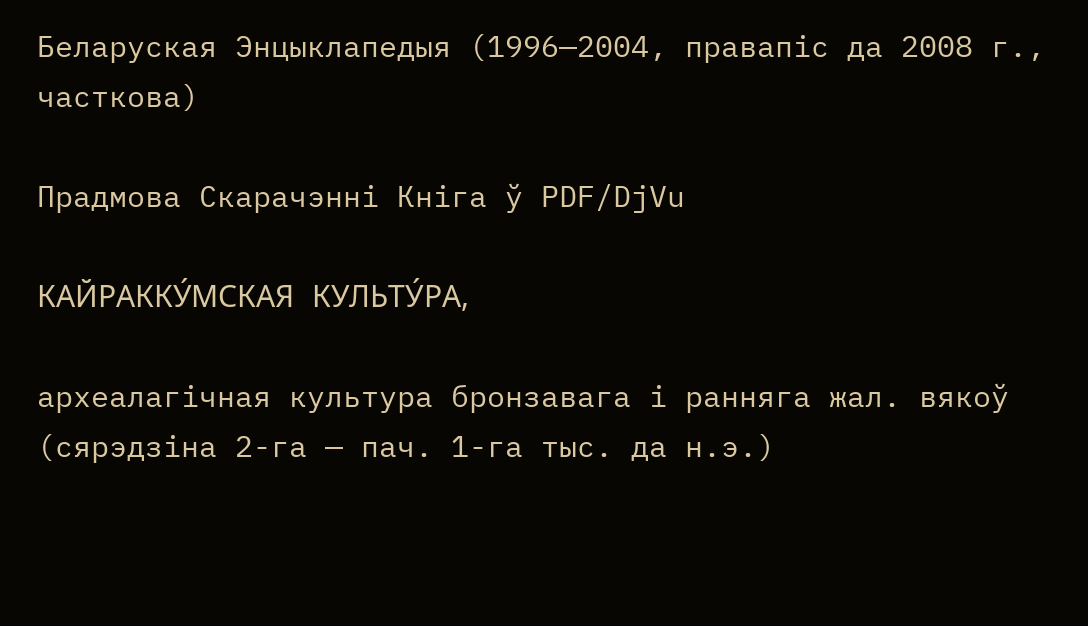Беларуская Энцыклапедыя (1996—2004, правапіс да 2008 г., часткова)

Прадмова Скарачэнні Кніга ў PDF/DjVu

КАЙРАККУ́МСКАЯ КУЛЬТУ́РА,

археалагічная культура бронзавага і ранняга жал. вякоў (сярэдзіна 2-га — пач. 1-га тыс. да н.э.)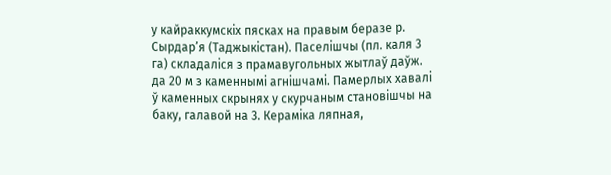у кайраккумскіх пясках на правым беразе р. Сырдар’я (Таджыкістан). Паселішчы (пл. каля 3 га) складаліся з прамавугольных жытлаў даўж. да 20 м з каменнымі агнішчамі. Памерлых хавалі ў каменных скрынях у скурчаным становішчы на баку, галавой на 3. Кераміка ляпная,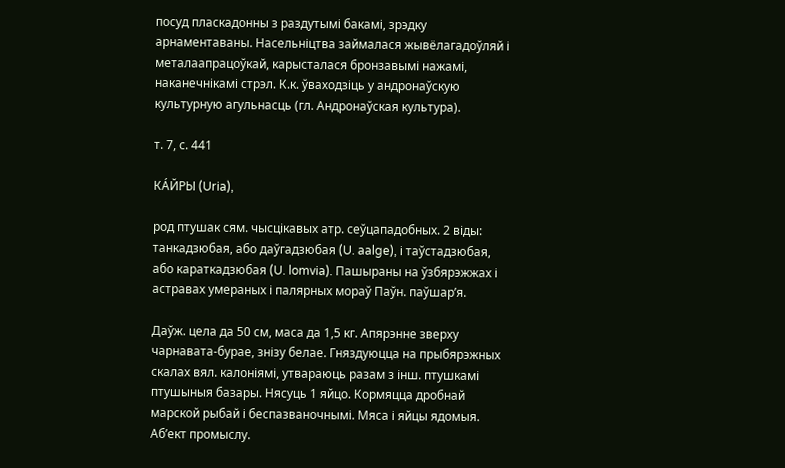посуд пласкадонны з раздутымі бакамі, зрэдку арнаментаваны. Насельніцтва займалася жывёлагадоўляй і металаапрацоўкай, карысталася бронзавымі нажамі, наканечнікамі стрэл. К.к. ўваходзіць у андронаўскую культурную агульнасць (гл. Андронаўская культура).

т. 7, с. 441

КА́ЙРЫ (Uria),

род птушак сям. чысцікавых атр. сеўцападобных. 2 віды: танкадзюбая, або даўгадзюбая (U. aalge), і таўстадзюбая, або караткадзюбая (U. lomvia). Пашыраны на ўзбярэжжах і астравах умераных і палярных мораў Паўн. паўшар’я.

Даўж. цела да 50 см, маса да 1,5 кг. Апярэнне зверху чарнавата-бурае, знізу белае. Гняздуюцца на прыбярэжных скалах вял. калоніямі, утвараюць разам з інш. птушкамі птушыныя базары. Нясуць 1 яйцо. Кормяцца дробнай марской рыбай і беспазваночнымі. Мяса і яйцы ядомыя. Аб’ект промыслу.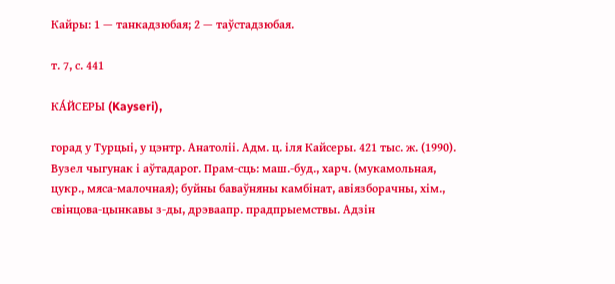Кайры: 1 — танкадзюбая; 2 — таўстадзюбая.

т. 7, с. 441

КА́ЙСЕРЫ (Kayseri),

горад у Турцыі, у цэнтр. Анатоліі. Адм. ц. іля Кайсеры. 421 тыс. ж. (1990). Вузел чыгунак і аўтадарог. Прам-сць: маш.-буд., харч. (мукамольная, цукр., мяса-малочная); буйны баваўняны камбінат, авіязборачны, хім., свінцова-цынкавы з-ды, дрэваапр. прадпрыемствы. Адзін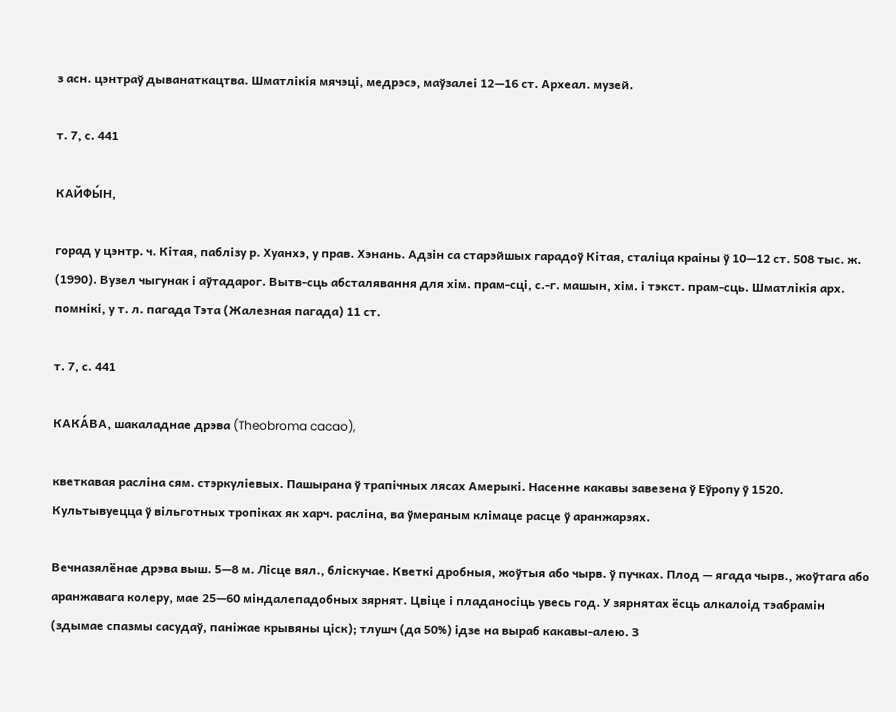з асн. цэнтраў дыванаткацтва. Шматлікія мячэці, медрэсэ, маўзалеі 12—16 ст. Археал. музей.

т. 7, с. 441

КАЙФЫ́Н,

горад у цэнтр. ч. Кітая, паблізу р. Хуанхэ, у прав. Хэнань. Адзін са старэйшых гарадоў Кітая, сталіца краіны ў 10—12 ст. 508 тыс. ж. (1990). Вузел чыгунак і аўтадарог. Вытв-сць абсталявання для хім. прам-сці, с.-г. машын, хім. і тэкст. прам-сць. Шматлікія арх. помнікі, у т. л. пагада Тэта (Жалезная пагада) 11 ст.

т. 7, с. 441

КАКА́ВА, шакаладнае дрэва (Theobroma cacao),

кветкавая расліна сям. стэркуліевых. Пашырана ў трапічных лясах Амерыкі. Насенне какавы завезена ў Еўропу ў 1520. Культывуецца ў вільготных тропіках як харч. расліна, ва ўмераным клімаце расце ў аранжарэях.

Вечназялёнае дрэва выш. 5—8 м. Лісце вял., бліскучае. Кветкі дробныя, жоўтыя або чырв. ў пучках. Плод — ягада чырв., жоўтага або аранжавага колеру, мае 25—60 міндалепадобных зярнят. Цвіце і пладаносіць увесь год. У зярнятах ёсць алкалоід тэабрамін (здымае спазмы сасудаў, паніжае крывяны ціск); тлушч (да 50%) ідзе на выраб какавы-алею. З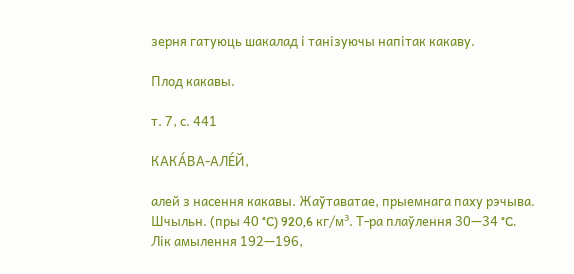зерня гатуюць шакалад і танізуючы напітак какаву.

Плод какавы.

т. 7, с. 441

КАКА́ВА-АЛЕ́Й,

алей з насення какавы. Жаўтаватае, прыемнага паху рэчыва. Шчыльн. (пры 40 °C) 920,6 кг/м³. Т-ра плаўлення 30—34 °C. Лік амылення 192—196,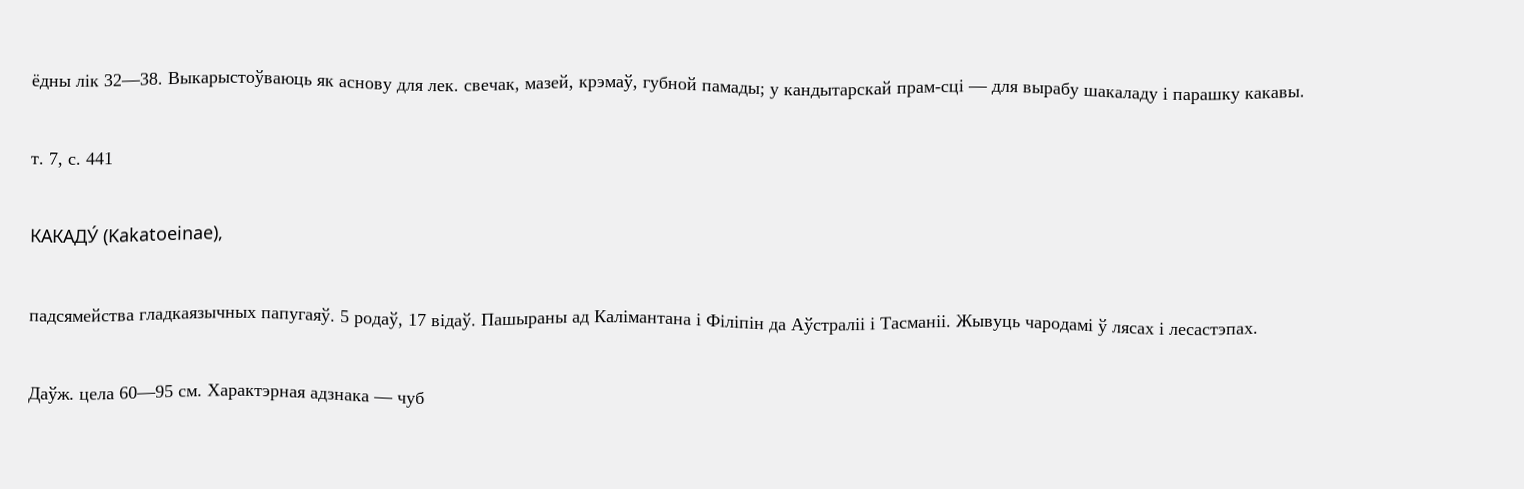ёдны лік 32—38. Выкарыстоўваюць як аснову для лек. свечак, мазей, крэмаў, губной памады; у кандытарскай прам-сці — для вырабу шакаладу і парашку какавы.

т. 7, с. 441

КАКАДУ́ (Kakatoeinae),

падсямейства гладкаязычных папугаяў. 5 родаў, 17 відаў. Пашыраны ад Калімантана і Філіпін да Аўстраліі і Тасманіі. Жывуць чародамі ў лясах і лесастэпах.

Даўж. цела 60—95 см. Характэрная адзнака — чуб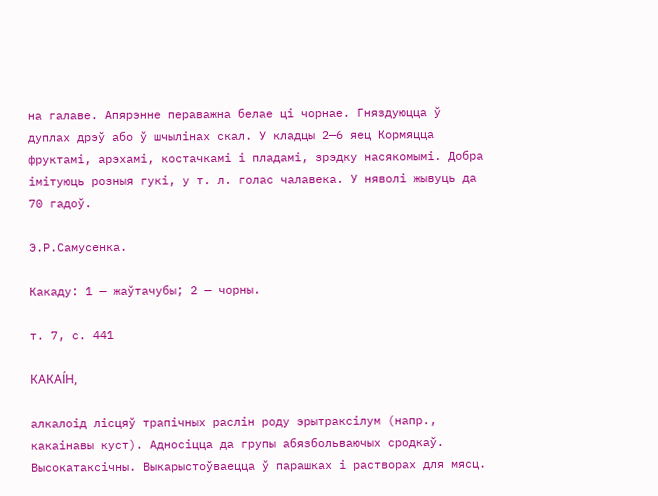на галаве. Апярэнне пераважна белае ці чорнае. Гняздуюцца ў дуплах дрэў або ў шчылінах скал. У кладцы 2—6 яец Кормяцца фруктамі, арэхамі, костачкамі і пладамі, зрэдку насякомымі. Добра імітуюць розныя гукі, у т. л. голас чалавека. У няволі жывуць да 70 гадоў.

Э.Р.Самусенка.

Какаду: 1 — жаўтачубы; 2 — чорны.

т. 7, с. 441

КАКАІ́Н,

алкалоід лісцяў трапічных раслін роду эрытраксілум (напр., какаінавы куст). Адносіцца да групы абязбольваючых сродкаў. Высокатаксічны. Выкарыстоўваецца ў парашках і растворах для мясц.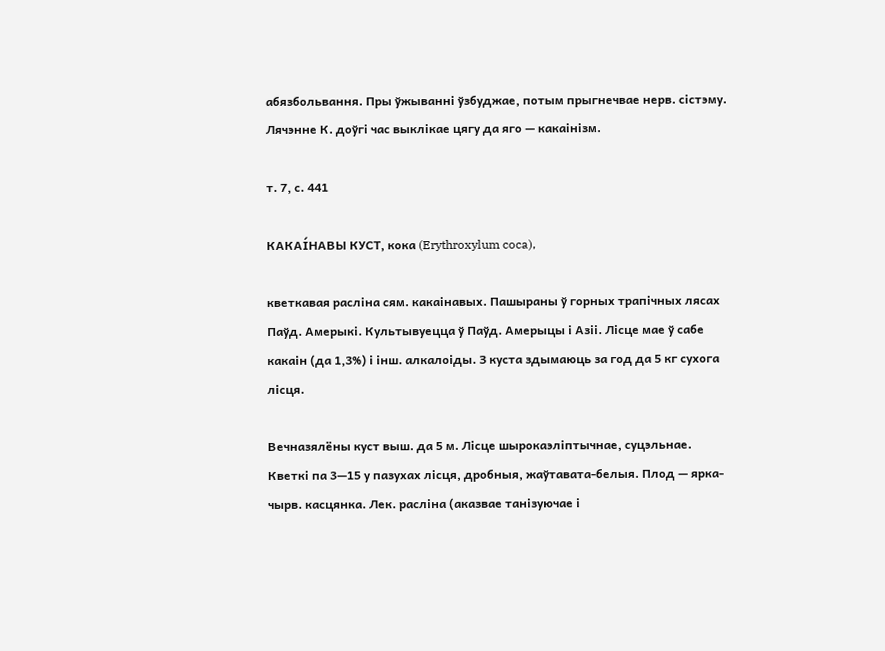абязбольвання. Пры ўжыванні ўзбуджае, потым прыгнечвае нерв. сістэму. Лячэнне К. доўгі час выклікае цягу да яго — какаінізм.

т. 7, с. 441

КАКАІ́НАВЫ КУСТ, кока (Erythroxylum coca),

кветкавая расліна сям. какаінавых. Пашыраны ў горных трапічных лясах Паўд. Амерыкі. Культывуецца ў Паўд. Амерыцы і Азіі. Лісце мае ў сабе какаін (да 1,3%) і інш. алкалоіды. З куста здымаюць за год да 5 кг сухога лісця.

Вечназялёны куст выш. да 5 м. Лісце шырокаэліптычнае, суцэльнае. Кветкі па 3—15 у пазухах лісця, дробныя, жаўтавата-белыя. Плод — ярка-чырв. касцянка. Лек. расліна (аказвае танізуючае і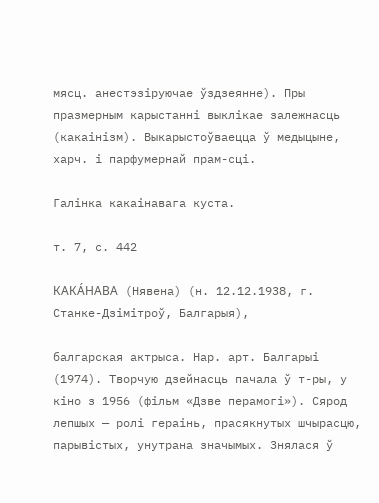мясц. анестэзіруючае ўздзеянне). Пры празмерным карыстанні выклікае залежнасць (какаінізм). Выкарыстоўваецца ў медыцыне, харч. і парфумернай прам-сці.

Галінка какаінавага куста.

т. 7, с. 442

КАКА́НАВА (Нявена) (н. 12.12.1938, г. Станке-Дзімітроў, Балгарыя),

балгарская актрыса. Нар. арт. Балгарыі (1974). Творчую дзейнасць пачала ў т-ры, у кіно з 1956 (фільм «Дзве перамогі»). Сярод лепшых — ролі гераінь, прасякнутых шчырасцю, парывістых, унутрана значымых. Знялася ў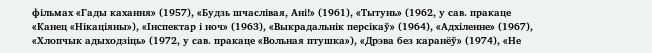фільмах «Гады кахання» (1957), «Будзь шчаслівая, Ані!» (1961), «Тытунь» (1962, у сав. пракаце «Канец «Нікаціяны»), «Інспектар і ноч» (1963), «Выкрадальнік персікаў» (1964), «Адхіленне» (1967), «Хлопчык адыходзіць» (1972, у сав. пракаце «Вольная птушка»), «Дрэва без каранёў» (1974), «Не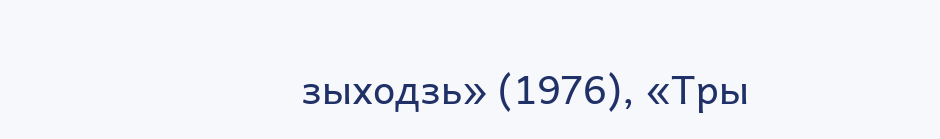зыходзь» (1976), «Тры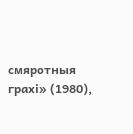смяротныя грахі» (1980),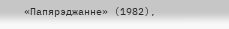«Папярэджанне» (1982),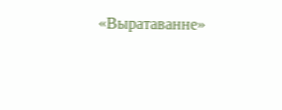«Выратаванне»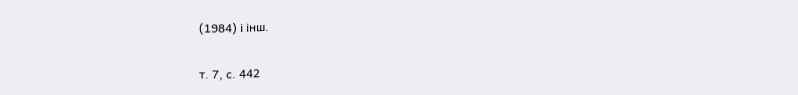(1984) і інш.

т. 7, с. 442